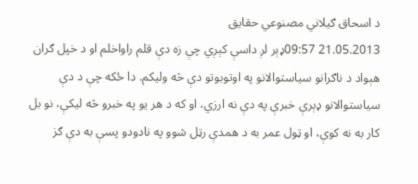د اسحاق ګیلاني مصنوعي حقایق
21.05.2013 09:57ډېر لږ داسې کېږي چې زه دې قلم راواخلم او د خپل ګران هېواد د ناګرانو سیاستوالانو په اوتوبوتو دې څه ولیکم. دا ځکه چې د دې سیاستوالانو ډېرې خبرې په دې نه ارزي، او که د هر یو په خبرو څه لیکې، نو بل کار به نه کوې، او ټول عمر به د همدې رټل شوو په نادودو پسې به دې ګز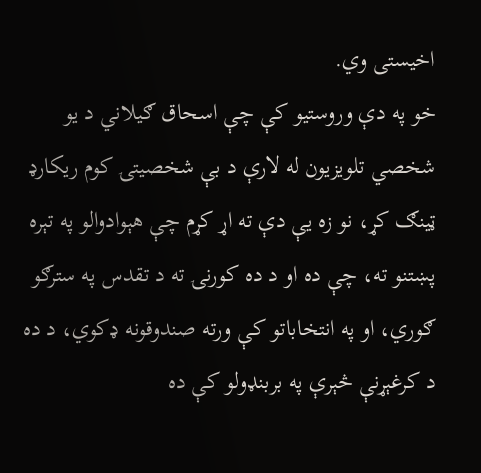اخیستی وي.
خو په دې وروستیو کې چې اسحاق ګیلاني د یو شخصي تلویزیون له لارې د بې شخصیتۍ کوم ریکارډ ټینګ کړ، نو زه یې دې ته اړ کړم چې هېوادوالو په تېره پښتنو ته، چې ده او د ده کورنۍ ته د تقدس په سترګو ګوري، او په انتخاباتو کې ورته صندوقونه ډکوي، د ده د کرغېړنې څېرې په بربنډولو کې ده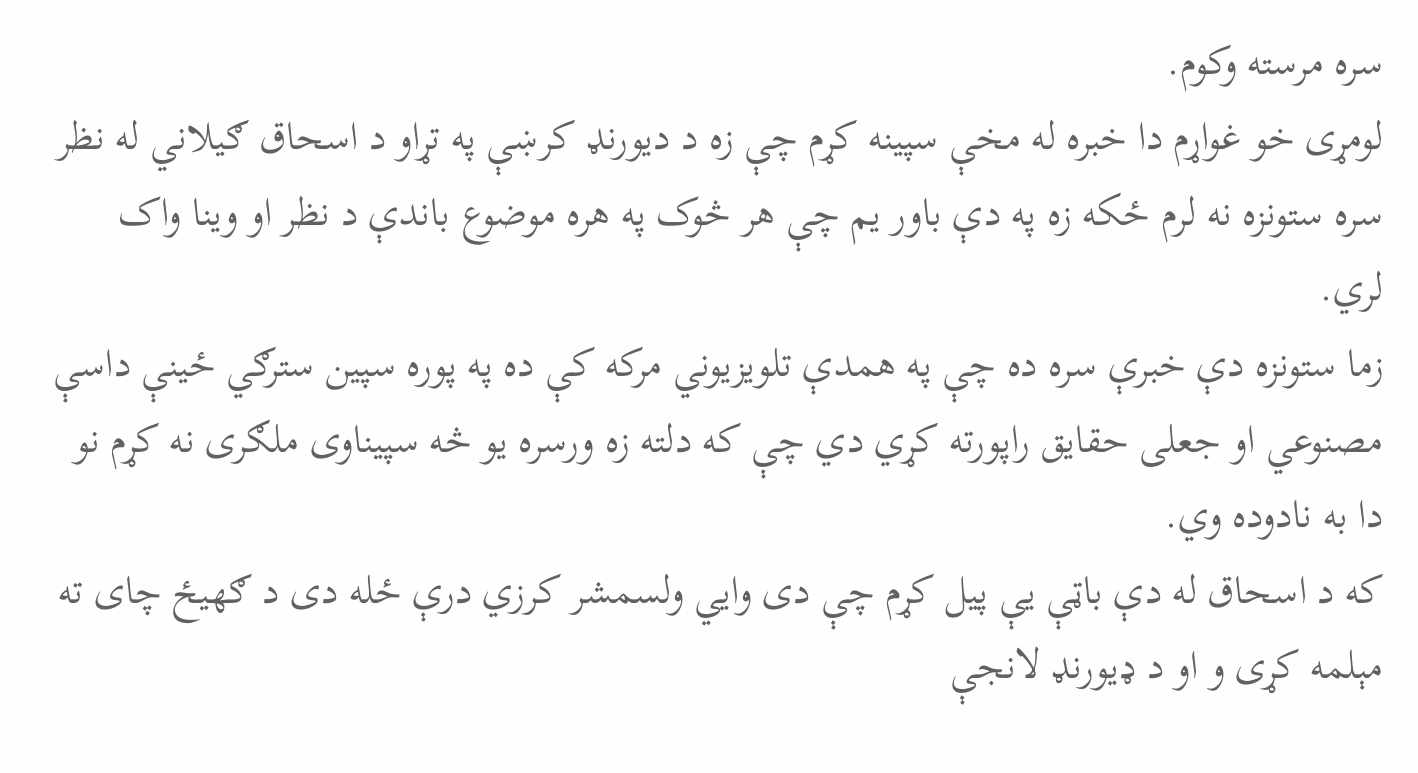سره مرسته وکوم.
لومړی خو غواړم دا خبره له مخې سپینه کړم چې زه د دیورنډ کرښې په تړاو د اسحاق ګیلاني له نظر سره ستونزه نه لرم ځکه زه په دې باور یم چې هر څوک په هره موضوع باندې د نظر او وینا واک لري.
زما ستونزه دې خبرې سره ده چې په همدې تلویزیوني مرکه کې ده په پوره سپین سترګي ځینې داسې مصنوعي او جعلی حقایق راپورته کړي دي چې که دلته زه ورسره یو څه سپیناوی ملګری نه کړم نو دا به نادوده وي.
که د اسحاق له دې باټې یې پیل کړم چې دی وایي ولسمشر کرزي درې ځله دی د ګهیځ چای ته مېلمه کړی و او د ډیورنډ لانجې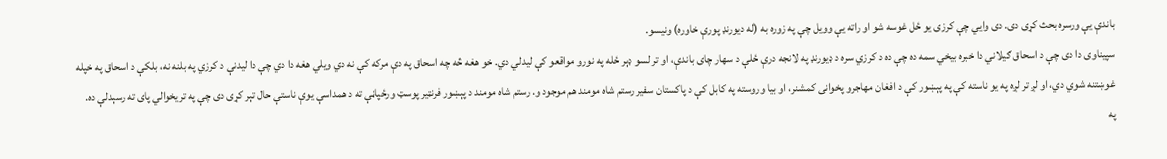باندې یې ورسره بحث کړی دی. دی وایي چې کرزی یو ځل غوسه شو او راته یې وویل چې په زوره به (له دیورنډ پورې خاوره) ونیسو.
سپیناوی دا دی چې د اسحاق ګیلاني دا خبره بیخي سمه ده چې ده د کرزي سره د ډیورنډ په لانجه درې ځلې د سهار چای باندې، او تر لسو ډېر ځله په نورو مواقعو کې لیدلي دي. خو هغه څه چه اسحاق په دې مرکه کې نه دي ویلي هغه دا دي چې دا لیدنې د کرزي په بلنه نه، بلکې د اسحاق په خپله غوښتنه شوي دي، او لږ تر لږه په یو ناسته کې په پېښور کې د افغان مهاجرو پخوانی کمشنر، او بیا وروسته په کابل کې د پاکستان سفیر رستم شاه مومند هم موجود و. رستم شاه مومند د پېښور فرنټیر پوسټ ورځپاڼې ته د همداسې یوې ناستې حال تېر کړی دی چې په تریخوالي پای ته رسېدلې ده.
په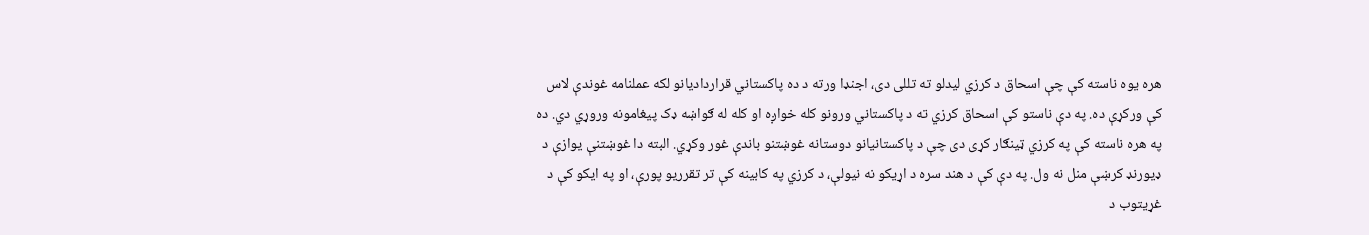هره یوه ناسته کې چې اسحاق د کرزي لیدلو ته تللی دی، اجنډا ورته د ده پاکستاني قراردادیانو لکه عملنامه غوندې لاس کې ورکړې ده. په دې ناستو کې اسحاق کرزي ته د پاکستاني ورونو کله خواږه او کله له ګواښه ډک پیغامونه وروړي دي. ده په هره ناسته کې په کرزي ټینګار کړی دی چې د پاکستانیانو دوستانه غوښتنو باندې غور وکړي. البته دا غوښتنې یوازې د ډیورنډ کرښې منل نه ول. په دې کې د هند سره د اړیکو نه نیولې، د کرزي په کابینه کې تر تقرریو پورې، او په ایکو کې د غړیتوب د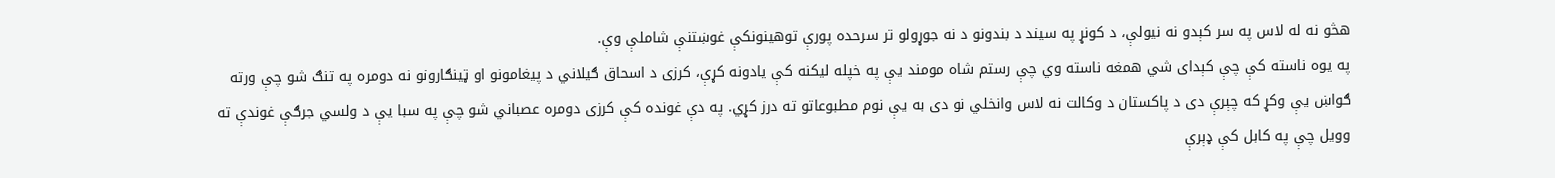هڅو نه له لاس په سر کېدو نه نیولې، د کونړ په سیند د بندونو د نه جوړولو تر سرحده پورې توهینونکې غوښتنې شاملې وې.
په یوه ناسته کې چې کېدای شي همغه ناسته وي چې رستم شاه مومند یې په خپله لیکنه کې یادونه کړې، کرزی د اسحاق ګیلاني د پیغامونو او ټینګارونو نه دومره په تنګ شو چې ورته ګواښ یې وکړ که چېرې دی د پاکستان د وکالت نه لاس وانخلي نو دی به یې نوم مطبوعاتو ته درز کړي. په دې غونده کې کرزی دومره عصباني شو چې په سبا یې د ولسي جرګې غوندې ته وویل چې په کابل کې ډېرې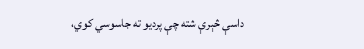داسې څېرې شته چې پردیو ته جاسوسي کوي،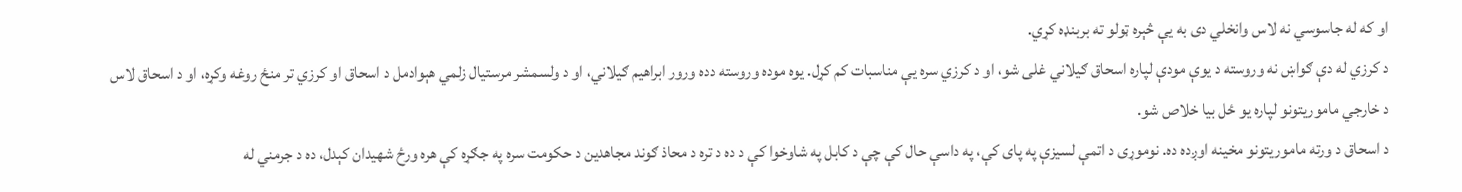او که له جاسوسي نه لاس وانخلي دی به یې څېره ټولو ته بربنډه کړي.
د کرزي له دې ګواښ نه وروسته د یوې مودې لپاره اسحاق ګیلاني غلی شو، او د کرزي سره یې مناسبات کم کړل. یوه موده وروسته دده ورور ابراهیم ګیلاني، او د ولسمشر مرستیال زلمي هېوادمل د اسحاق او کرزي تر منځ روغه وکړه، او د اسحاق لاس د خارجي ماموریتونو لپاره یو ځل بیا خلاص شو.
د اسحاق د ورته ماموریتونو مخینه اوږده ده. نوموړی د اتمې لسیزې په پای کې، په داسې حال کې چې د کابل په شاوخوا کې د ده د تره د محاذ ګوند مجاهدین د حکومت سره په جګړه کې هره ورځ شهیدان کېدل، ده د جرمني له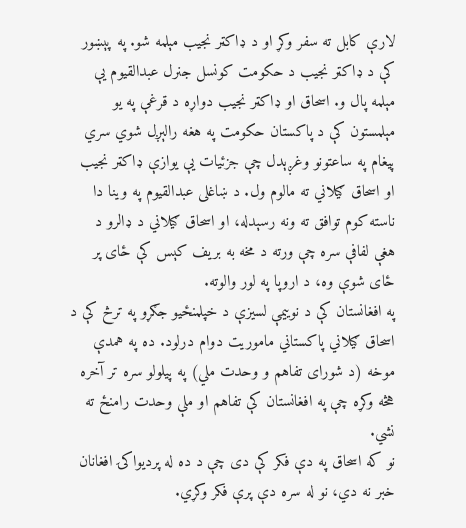لارې کابل ته سفر وکړ او د ډاکټر نجیب مېلمه شو. په پېښور کې د ډاکټر نجیب د حکومت کونسل جنرل عبدالقیوم یې مېلمه پال و. اسحاق او ډاکټر نجیب دواړه د قرغې په یو مېلمستون کې د پاکستان حکومت په هغه رالېږل شوي سري پیغام په ساعتونو وغږېدل چې جزئیات یې یوازې ډاکټر نجیب او اسحاق ګیلاني ته مالوم ول. د ښاغلی عبدالقیوم په وینا دا ناسته کوم توافق ته ونه رسېدله، او اسحاق ګیلاني د ډالرو د هغې لفافې سره چې ورته د مخه به بریف کېس کې ځای پر ځای شوې وه، د اروپا په لور والوته.
په افغانستان کې د نوییمې لسیزې د خپلمنځیو جګړو په ترڅ کې د اسحاق ګیلاني پاکستاني ماموریت دوام درلود. ده په همدې موخه (د شورای تفاهم و وحدت ملي) په پیلولو سره تر آخره هڅه وکړه چې په افغانستان کې تفاهم او ملې وحدت رامنځ ته نشي.
نو که اسحاق په دې فکر کې دی چې د ده له پردیواکۍ افغانان خبر نه دي، نو له سره دې پرې فکر وکړي.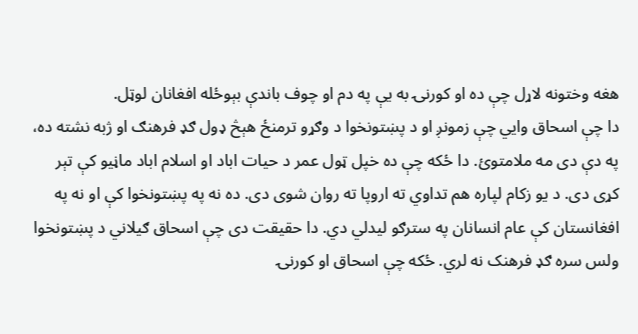هغه وختونه لاړل چې ده او کورنۍ به یې په دم او چوف باندې بېوځله افغانان لوټل.
دا چې اسحاق وایي چې زمونږ او د پښتونخوا د وګړو ترمنځ هېڅ ډول ګډ فرهنګ او ژبه نشته ده، په دې دی مه ملامتوئ. دا ځکه چې ده خپل ټول عمر د حیات اباد او اسلام اباد ماڼیو کې تېر کړی دی. د یو زکام لپاره هم تداوي ته اروپا ته روان شوی دی. ده نه په پښتونخوا کې او نه په افغانستان کې عام انسانان په سترګو لیدلي دي. دا حقیقت دی چې اسحاق ګیلاني د پښتونخوا ولس سره ګډ فرهنک نه لري. ځکه چې اسحاق او کورنۍ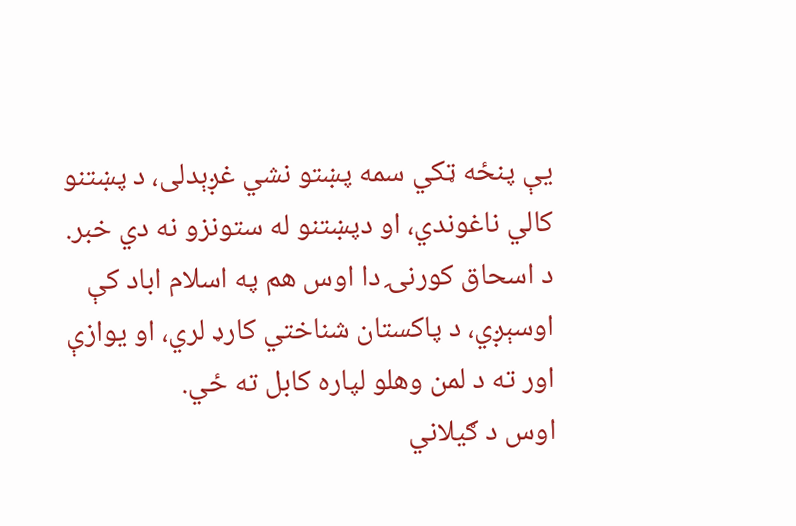یې پنځه ټکي سمه پښتو نشي غږېدلی، د پښتنو کالي ناغوندي، او دپښتنو له ستونزو نه دي خبر.
د اسحاق کورنۍ دا اوس هم په اسلام اباد کې اوسېږي، د پاکستان شناختي کارډ لري، او یوازې اور ته د لمن وهلو لپاره کابل ته ځي.
اوس د ګیلاني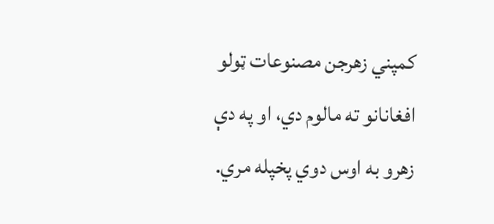کمپني زهرجن مصنوعات ټولو افغانانو ته مالوم دي، او په دې زهرو به اوس دوي پخپله مري.